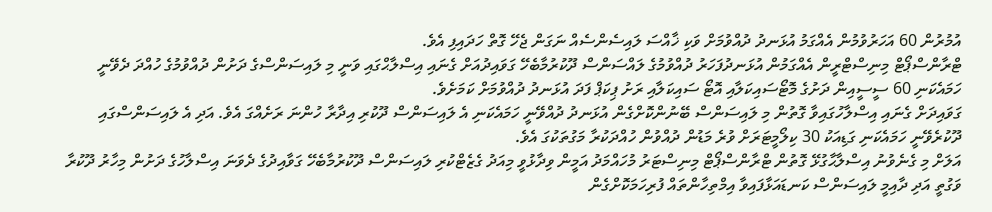އުމުރުން 60 އަހަރުވުމުން އެއްގަމު އުޅަނދު ދުއްވުމަށް ވަކި ޚާއްސަ ލައިސެންސެއް ނަގަން ޖެހޭ ގޮތް ހަދައިފި އެވެ.
ޓްރާންސްޕޯޓް މިނިސްޓްރީން އެއްގަމުން އުޅަނދުފަހަރު ދުއްވުމުގެ ލައްސަންސް ދޫކުރުމާބެހޭ ގަވައިދުއަށް ގެނައި އިސްލާޙްގައި ވަނީ މި ލައިސަންސްގެ ދަށުން ދުއްވުމުގެ ހުއްދަ ދެވޭނީ ހަމައެކަނި 60 ސީސީއިން ދަށުގެ މޮޓޯސައިކަލާއި އޮޓޯ ސައިކަލާއި ރަށު ޕިކަޕް ފަދަ އުޅަނދު ދުއްވުމަށް ކަމަށެވެ.
ގަވައިދަށް ގެނައި އިސްލާހުގައިވާ ގޮތުން މި ލައިސަންސް ބޭނުންކޮށްގެން އުޅަނދު ދުއްވޭނީ ހަމައެކަނި އެ ލައިސަންސް ދޫކުރި އިދާރާ ހުންނަ ރަށެއްގަ އެވެ. އަދި އެ ލައިސަންސްގައި ދޫކުރެވޭނީ ހަމައެކަނި ގަޑިއަކު 30 ކިލޯމީޓަރަށް ވުރެ މަޑުން ދުއްވުން ހުއްދަކުރާ މަގުތަކުގަ އެވެ.
އަލަށް މި ގެނެވުނު އިސްލާޙާގުޅޭ ގޮތުން ޓްރާންސްޕޯޓް މިނިސްޓަރު މުހައްމަދު އަމީން ވިދާޅުވީ މިއަދު ގެޒެޓްކުރި ލައިސަންސް ދޫކުރުމާބެހޭ ގަވާއިދުގެ ދެވަނަ އިސްލާހުގެ ދަށުން މިހާރު ދޫކުރާ ވަގުތީ އަދި ދާއިމީ ލައިސަންސް ކަނޑައަޅާފައިވާ އިމްތިހާންތައް ފުރިހަމަކޮށްގެން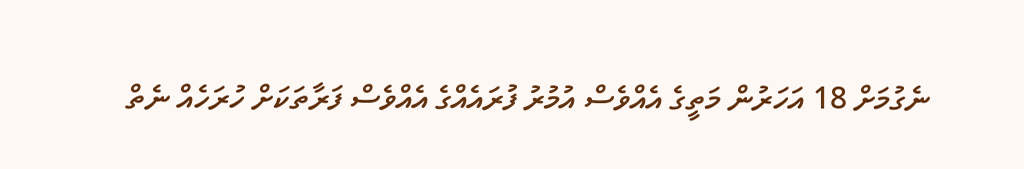ނެގުމަށް 18 އަހަރުން މަތީގެ އެއްވެސް އުމުރު ފުރައެއްގެ އެއްވެސް ފަރާތަކަށް ހުރަހެއް ނެތް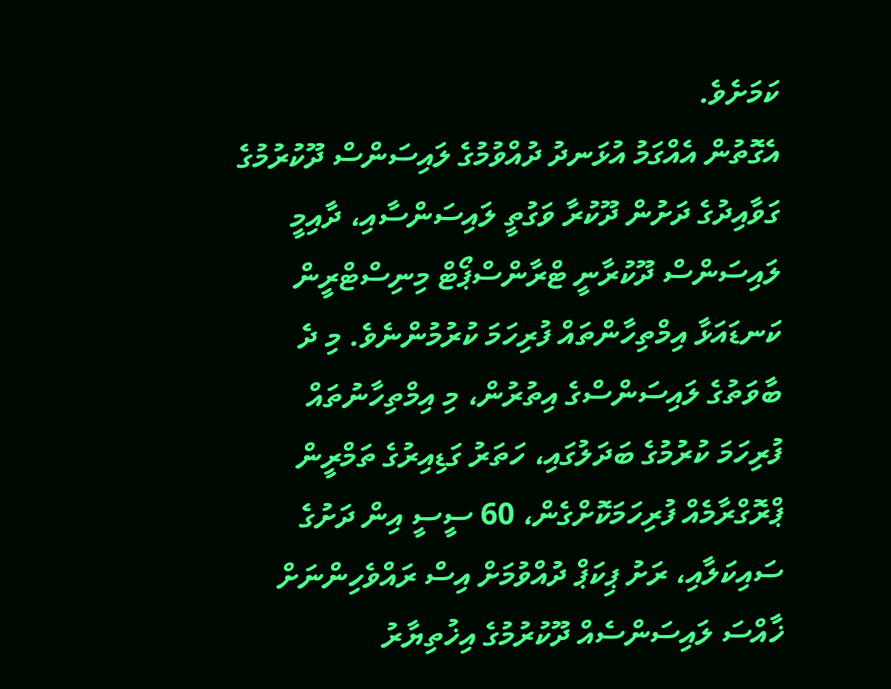ކަމަށެވެ.
އެގޮތުން އެއްގަމު އުޅަނދު ދުއްވުމުގެ ލައިސަންސް ދޫކުރުމުގެ ގަވާއިދުގެ ދަށުން ދޫކުރާ ވަގުތީ ލައިސަންސާއި، ދާއިމީ ލައިސަންސް ދޫކުރާނީ ޓްރާންސްޕޯޓް މިނިސްޓްރީން ކަނޑައަޅާ އިމްތިހާންތައް ފުރިހަމަ ކުރުމުންނެވެ. މި ދެ ބާވަތުގެ ލައިސަންސްގެ އިތުރުން، މި އިމްތިހާނުތައް ފުރިހަމަ ކުރުމުގެ ބަދަލުގައި، ހަތަރު ގަޑިއިރުގެ ތަމްރީން ޕްރޮގްރާމެއް ފުރިހަމަކޮށްގެން، 60 ސީސީ އިން ދަށުގެ ސައިކަލާއި، ރަށު ޕިކަޕް ދުއްވުމަށް އިސް ރައްވެހިންނަށް ޚާއްސަ ލައިސަންސެއް ދޫކުރުމުގެ އިޚުތިޔާރު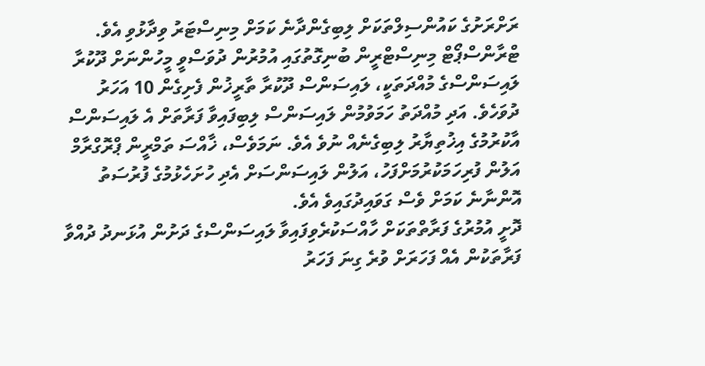ރަށްރަށުގެ ކައުންސިލްތަކަށް ލިބިގެންދާނެ ކަމަށް މިނިސްޓަރު ވިދާޅުވި އެވެ.
ޓްރާންސްޕޯޓް މިނިސްޓްރީން ބުނިގޮތުގައި އުމުރުން ދުވަސްވީ މީހުންނަށް ދޫކުރާ ލައިސަންސްގެ މުއްދަތަކީ، ލައިސަންސް ދޫކުރާ ތާރީޚުން ފެށިގެން 10 އަހަރު ދުވަހެވެ. އަދި މުއްދަތު ހަމަވުމުން ލައިސަންސް ލިބިފައިވާ ފަރާތަށް އެ ލައިސަންސް އާކުރުމުގެ އިޚުތިޔާރު ލިބިގެނެއް ނުވެ އެވެ. ނަމަވެސް، ޚާއްސަ ތަމްރީން ޕްރޮގްރާމް އަލުން ފުރިހަމަކުރުމަށްފަހު، އަލުން ލައިސަންސަށް އެދި ހުށަހެޅުމުގެ ފުރުސަތު އޮންނާނެ ކަމަށް ވެސް ގަވައިދުގައިވެ އެވެ.
ދޮށީ އުމުރުގެ ފަރާތްތަކަށް ހާއްސަކުރެވިފައިވާ ލައިސަންސްގެ ދަށުން އުޅަނދު ދުއްވާ ފަރާތަކުން އެއް ފަހަރަށް ވުރެ ގިނަ ފަހަރު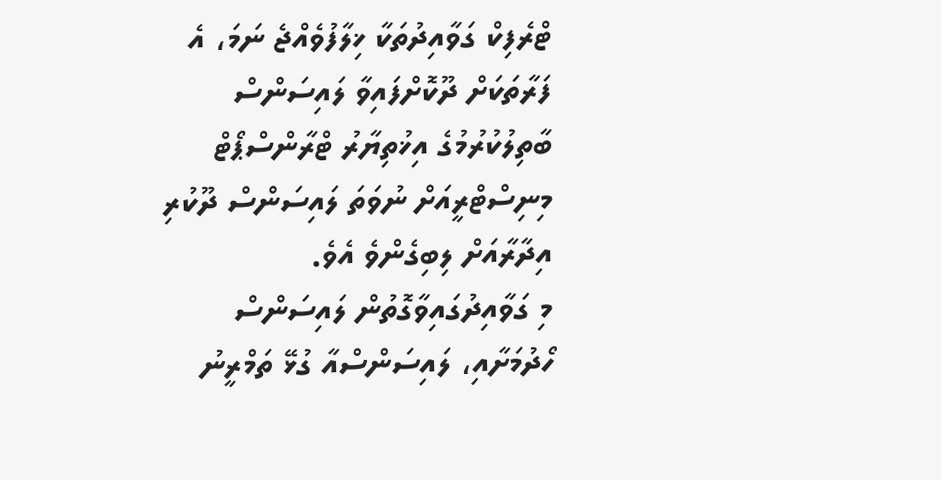ޓްރެފިކް ގަވާއިދުތަކާ ޚިލާފުވެއްޖެ ނަމަ، އެ ފަރާތަކަށް ދޫކޮށްފައިވާ ލައިސަންސް ބާތިލުކުރުމުގެ އިޚުތިޔާރު ޓްރާންސްޕޯޓް މިނިސްޓްރީއަށް ނުވަތަ ލައިސަންސް ދޫކުރި އިދާރާއަށް ލިބިގެންވެ އެވެ.
މި ގަވާއިދުގައިވާގޮތުން ލައިސަންސް ހޯދުމަށާއި، ލައިސަންސްއާ ގުޅޭ ތަމްރީނު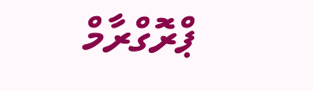ޕްރޮގްރާމް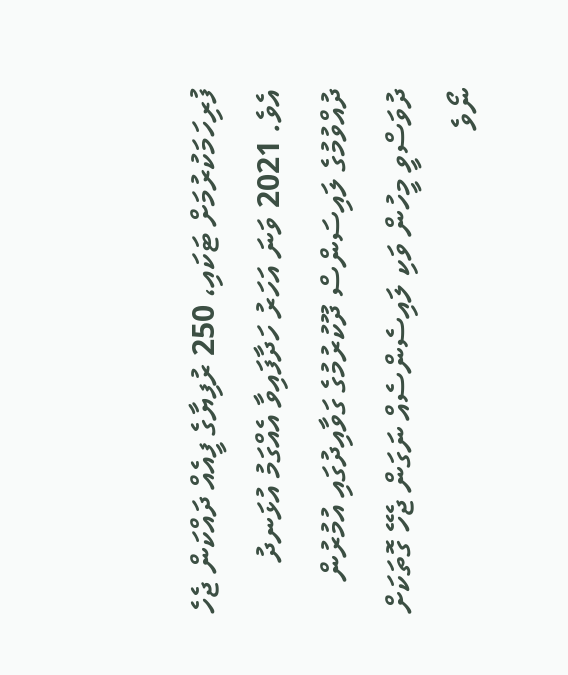ފުރިހަމަކުރުމަށް ޓަކައި، 250 ރުފިޔާގެ ފީއެއް ދައްކަން ޖެހެ އެވެ. 2021 ވަނަ އަހަރު ހަދާފައިވާ އެއްގަމު އުޅަނދު ދުއްވުމުގެ ލައިސަންސް ދޫކުރުމުގެ ގަވާއިދުގައި އުމުރުން ދުވަސްވީ މީހުން ވަކި ލައިސެންސެއް ނަގަން ޖެހޭ ގޮތަކަށް ނޯވެ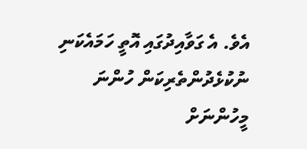އެވެ. އެ ގަވާއިދުގައި އޮތީ ހަމައެކަނި ނުކުޅެދުންތެރިކަން ހުންނަ މީހުންނަށް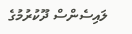ލައިސެންސް ދޫކުރުމުގެ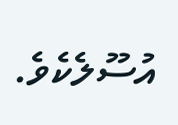އުސޫލެކެވެ.